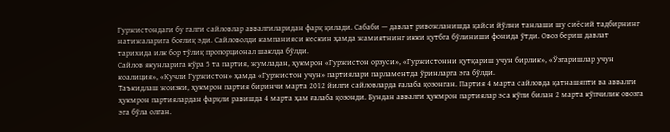Гуржистондаги бу галги сайловлар аввалгиларидан фарқ қилади. Сабаби — давлат ривожланишда қайси йўлни танлаши шу сиёсий тадбирнинг натижаларига боғлиқ эди. Сайловолди кампанияси кескин ҳамда жамиятнинг икки қутбга бўлиниши фонида ўтди. Овоз бериш давлат тарихида илк бор тўлиқ пропорционал шаклда бўлди.
Сайлов якунларига кўра 5 та партия, жумладан, ҳукмрон «Гуржистон орзуси», «Гуржистонни қутқариш учун бирлик», «Ўзгаришлар учун коалиция», «Кучли Гуржистон» ҳамда «Гуржистон учун» партиялари парламентда ўринларга эга бўлди.
Таъкидлаш жоизки, ҳукмрон партия биринчи марта 2012 йилги сайловларда ғалаба қозонган. Партия 4 марта сайловда қатнашяпти ва аввалги ҳукмрон партиялардан фарқли равишда 4 марта ҳам ғалаба қозонди. Бундан аввалги ҳукмрон партиялар эса кўпи билан 2 марта кўпчилик овозга эга бўла олган.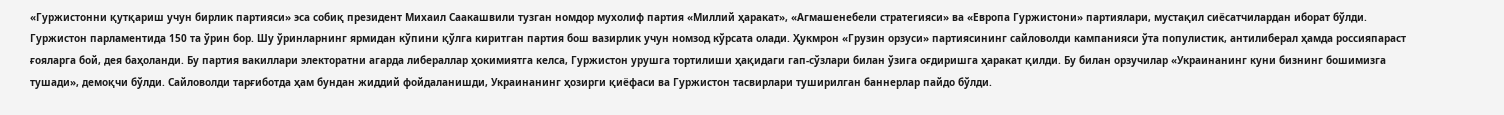«Гуржистонни қутқариш учун бирлик партияси» эса собиқ президент Михаил Саакашвили тузган номдор мухолиф партия «Миллий ҳаракат», «Агмашенебели стратегияси» ва «Европа Гуржистони» партиялари, мустақил сиёсатчилардан иборат бўлди.
Гуржистон парламентида 150 та ўрин бор. Шу ўринларнинг ярмидан кўпини қўлга киритган партия бош вазирлик учун номзод кўрсата олади. Ҳукмрон «Грузин орзуси» партиясининг сайловолди кампанияси ўта популистик, антилиберал ҳамда россияпараст ғояларга бой, дея баҳоланди. Бу партия вакиллари электоратни агарда либераллар ҳокимиятга келса, Гуржистон урушга тортилиши ҳақидаги гап-сўзлари билан ўзига оғдиришга ҳаракат қилди. Бу билан орзучилар «Украинанинг куни бизнинг бошимизга тушади», демоқчи бўлди. Сайловолди тарғиботда ҳам бундан жиддий фойдаланишди, Украинанинг ҳозирги қиёфаси ва Гуржистон тасвирлари туширилган баннерлар пайдо бўлди.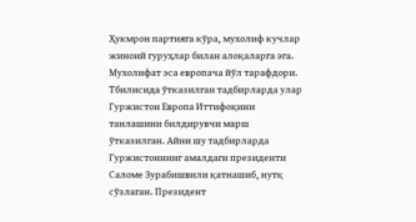Ҳукмрон партияга кўра, мухолиф кучлар жиноий гуруҳлар билан алоқаларга эга. Мухолифат эса европача йўл тарафдори. Тбилисида ўтказилган тадбирларда улар Гуржистон Европа Иттифоқини танлашини билдирувчи марш ўтказилган. Айни шу тадбирларда Гуржистоннинг амалдаги президенти Саломе Зурабишвили қатнашиб, нутқ сўзлаган. Президент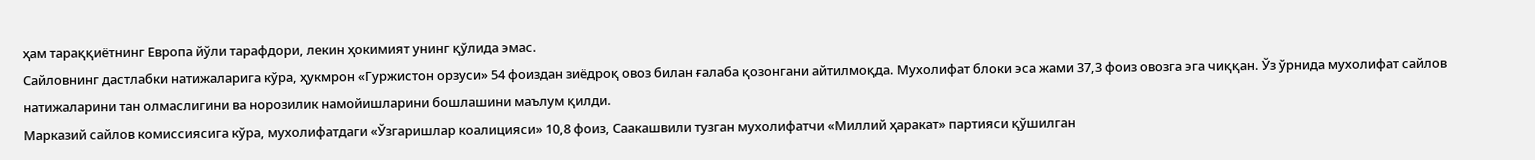ҳам тараққиётнинг Европа йўли тарафдори, лекин ҳокимият унинг қўлида эмас.
Сайловнинг дастлабки натижаларига кўра, ҳукмрон «Гуржистон орзуси» 54 фоиздан зиёдроқ овоз билан ғалаба қозонгани айтилмоқда. Мухолифат блоки эса жами 37,3 фоиз овозга эга чиққан. Ўз ўрнида мухолифат сайлов натижаларини тан олмаслигини ва норозилик намойишларини бошлашини маълум қилди.
Марказий сайлов комиссиясига кўра, мухолифатдаги «Ўзгаришлар коалицияси» 10,8 фоиз, Саакашвили тузган мухолифатчи «Миллий ҳаракат» партияси қўшилган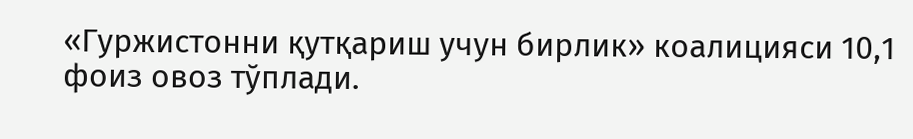«Гуржистонни қутқариш учун бирлик» коалицияси 10,1 фоиз овоз тўплади.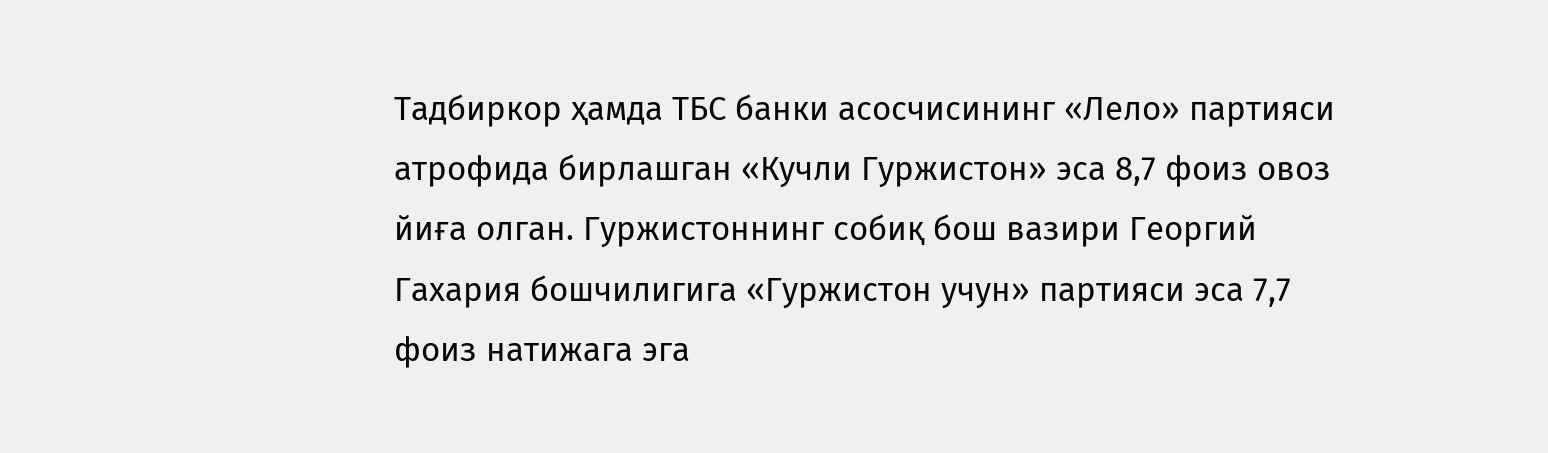Тадбиркор ҳамда ТБС банки асосчисининг «Лело» партияси атрофида бирлашган «Кучли Гуржистон» эса 8,7 фоиз овоз йиға олган. Гуржистоннинг собиқ бош вазири Георгий Гахария бошчилигига «Гуржистон учун» партияси эса 7,7 фоиз натижага эга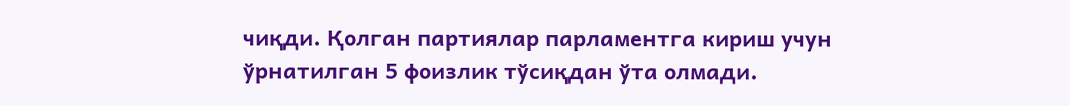чиқди. Қолган партиялар парламентга кириш учун ўрнатилган 5 фоизлик тўсиқдан ўта олмади.